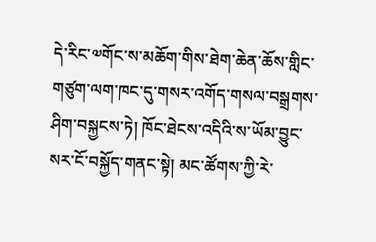དེ་རིང་༧གོང་ས་མཆོག་གིས་ཐེག་ཆེན་ཆོས་གླིང་གཙུག་ལག་ཁང་དུ་གསར་འགོད་གསལ་བསྒྲགས་ཤིག་བསྐྱངས་ཏེ། ཁོང་ཐེངས་འདིའི་ས་ཡོམ་བྱུང་སར་ངོ་བསྐྱོད་གནང་སྟེ། མང་ཚོགས་ཀྱི་རེ་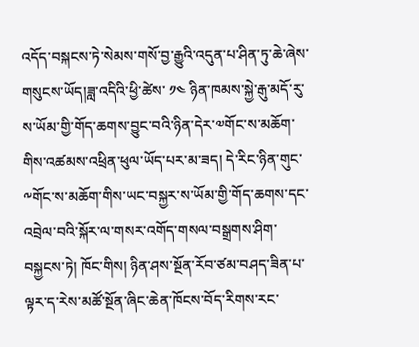འདོད་བསྐངས་ཏེ་སེམས་གསོ་བྱ་རྒྱུའི་འདུན་པ་ཤིན་ཏུ་ཆེ་ཞེས་གསུངས་ཡོད།ཟླ་འདིའི་ཕྱི་ཚེས་ ༡༤ ཉིན་ཁམས་སྐྱེ་རྒུ་མདོ་རུ་ས་ཡོམ་གྱི་གོད་ཆགས་བྱུང་བའི་ཉིན་དེར་༧གོང་ས་མཆོག་གིས་འཚམས་འཕྲིན་ཕུལ་ཡོད་པར་མ་ཟད། དེ་རིང་ཉིན་གུང་༸གོང་ས་མཆོག་གིས་ཡང་བསྐྱར་ས་ཡོམ་གྱི་གོད་ཆགས་དང་འབྲེལ་བའི་སྐོར་ལ་གསར་འགོད་གསལ་བསྒྲགས་ཤིག་བསྐྱངས་ཏེ། ཁོང་གིས། ཉིན་ཤས་སྔོན་རོབ་ཙམ་བཤད་ཟིན་པ་ལྟར་ད་རེས་མཚོ་སྔོན་ཞིང་ཆེན་ཁོངས་བོད་རིགས་རང་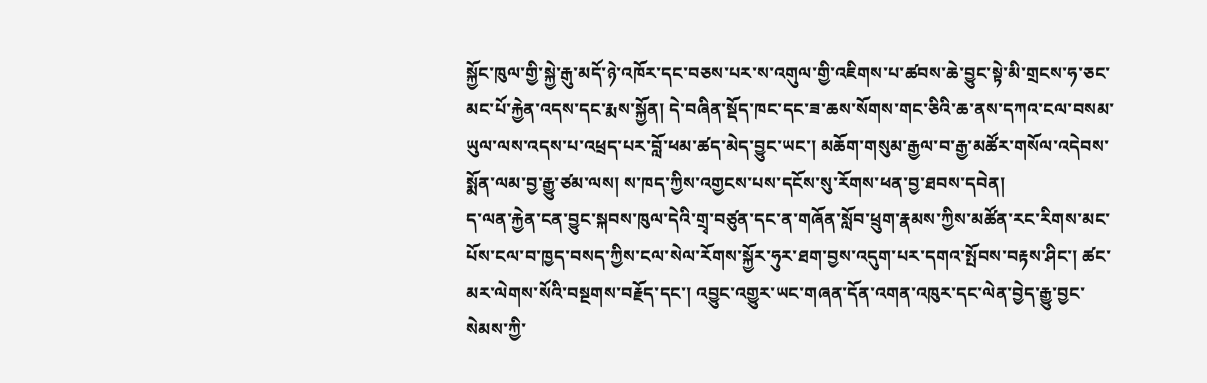སྐྱོང་ཁུལ་གྱི་སྐྱེ་རྒུ་མདོ་ཉེ་འཁོར་དང་བཅས་པར་ས་འགུལ་གྱི་འཇིགས་པ་ཚབས་ཆེ་བྱུང་སྟེ་མི་གྲངས་ཧ་ཅང་མང་པོ་རྐྱེན་འདས་དང་རྨས་སྐྱོན། དེ་བཞིན་སྡོད་ཁང་དང་ཟ་ཆས་སོགས་གང་ཅིའི་ཆ་ནས་དཀའ་ངལ་བསམ་ཡུལ་ལས་འདས་པ་འཕྲད་པར་བློ་ཕམ་ཚད་མེད་བྱུང་ཡང་། མཆོག་གསུམ་རྒྱལ་བ་རྒྱ་མཚོར་གསོལ་འདེབས་སྨོན་ལམ་བྱ་རྒྱུ་ཙམ་ལས། ས་ཁད་ཀྱིས་འགྱངས་པས་དངོས་སུ་རོགས་ཕན་བྱ་ཐབས་དབེན།
ད་ལན་རྐྱེན་ངན་བྱུང་སྐབས་ཁུལ་དེའི་གྲྭ་བཙུན་དང་ན་གཞོན་སློབ་ཕྲུག་རྣམས་ཀྱིས་མཚོན་རང་རིགས་མང་པོས་ངལ་བ་ཁྱད་བསད་ཀྱིས་ངལ་སེལ་རོགས་སྐྱོར་ཧུར་ཐག་བྱས་འདུག་པར་དགའ་སྤོབས་བརྟས་ཤིང་། ཚང་མར་ལེགས་སོའི་བསྔགས་བརྗོད་དང་། འབྱུང་འགྱུར་ཡང་གཞན་དོན་འགན་འཁུར་དང་ལེན་བྱེད་རྒྱུ་བྱང་སེམས་ཀྱི་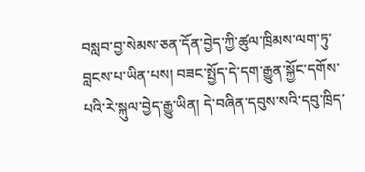བསླབ་བྱ་སེམས་ཅན་དོན་བྱེད་ཀྱི་ཚུལ་ཁྲིམས་ལག་ཏུ་བླངས་པ་ཡིན་པས། བཟང་སྤྱོད་དེ་དག་རྒྱུན་སྐྱོང་དགོས་པའི་རེ་སྐུལ་བྱེད་རྒྱུ་ཡིན། དེ་བཞིན་དབུས་སའི་དབུ་ཁྲིད་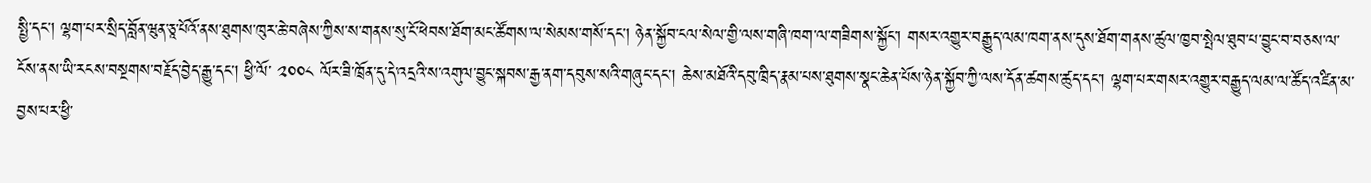སྤྱི་དང་། ལྷག་པར་སྲིད་བློན་ཝུན་ཅཱ་པོའོ་ནས་ཐུགས་ཁུར་ཆེ་བཞེས་ཀྱིས་ས་གནས་སུ་ངོ་ཕེབས་ཐོག་མང་ཚོགས་ལ་སེམས་གསོ་དང་། ཉེན་སྐྱོབ་ངལ་སེལ་གྱི་ལས་གཞི་ཁག་ལ་གཟིགས་སྐྱོང་། གསར་འགྱུར་བརྒྱུད་ལམ་ཁག་ནས་དུས་ཐོག་གནས་ཚུལ་ཁྱབ་སྤེལ་ཐུབ་པ་བྱུང་བ་བཅས་ལ་ངོས་ནས་ཡི་རངས་བསྔགས་བརྗོད་བྱེད་རྒྱུ་དང་། ཕྱི་ལོ་ ༢༠༠༨ ལོར་ཟི་ཁྲོན་དུ་དེ་འདྲའི་ས་འགུལ་བྱུང་སྐབས་རྒྱ་ནག་དབུས་སའི་གཞུང་དང་། ཆེས་མཐོའི་དབུ་ཁྲིད་རྣམ་པས་ཐུགས་སྣང་ཆེན་པོས་ཉེན་སྐྱོབ་ཀྱི་ལས་དོན་ཚགས་ཚུད་དང་། ལྷག་པར་གསར་འགྱུར་བརྒྱུད་ལམ་ལ་ཚོད་འཛིན་མ་བྱས་པར་ཕྱི་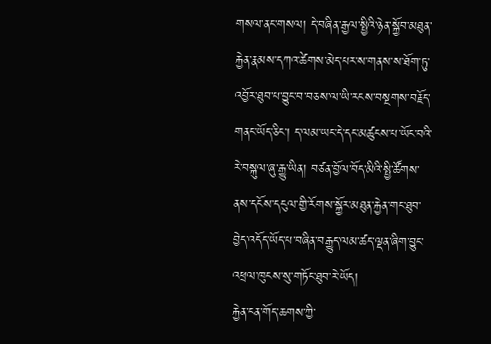གསལ་ནང་གསལ། དེ་བཞིན་རྒྱལ་སྤྱིའི་ཉེན་སྐྱོབ་མཐུན་རྐྱེན་རྣམས་དཀའ་ཚེགས་མེད་པར་ས་གནས་ས་ཐོག་ཏུ་འབྱོར་ཐུབ་པ་བྱུང་བ་བཅས་ལ་ཡི་རངས་བསྔགས་བརྗོད་གནང་ཡོད་ཅིང་། ད་ལམ་ཡང་དེ་དང་མཚུངས་པ་ཡོང་བའི་རེ་བསྐུལ་ཞུ་རྒྱུ་ཡིན། བཙན་བྱོལ་བོད་མིའི་སྤྱི་ཚོགས་ནས་དངོས་དངུལ་གྱི་རོགས་སྐྱོར་མཐུན་རྐྱེན་གང་ཐུབ་བྱེད་འདོད་ཡོད་པ་བཞིན་བརྒྱུད་ལམ་ཚད་ལྡན་ཞིག་བྱུང་འཕྲལ་ཁུངས་སུ་གཏོང་ཐུབ་རེ་ཡོད།
རྐྱེན་ངན་གོད་ཆགས་ཀྱི་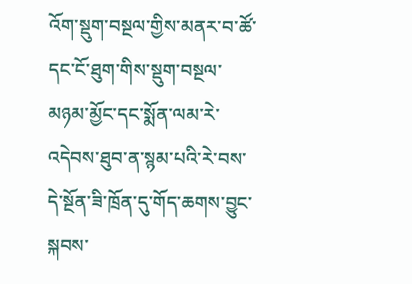འོག་སྡུག་བསྔལ་གྱིས་མནར་བ་ཚོ་དང་ངོ་ཐུག་གིས་སྡུག་བསྔལ་མཉམ་མྱོང་དང་སྨོན་ལམ་རེ་འདེབས་ཐུབ་ན་སྙམ་པའི་རེ་བས་དེ་སྔོན་ཟི་ཁྲོན་དུ་གོད་ཆགས་བྱུང་སྐབས་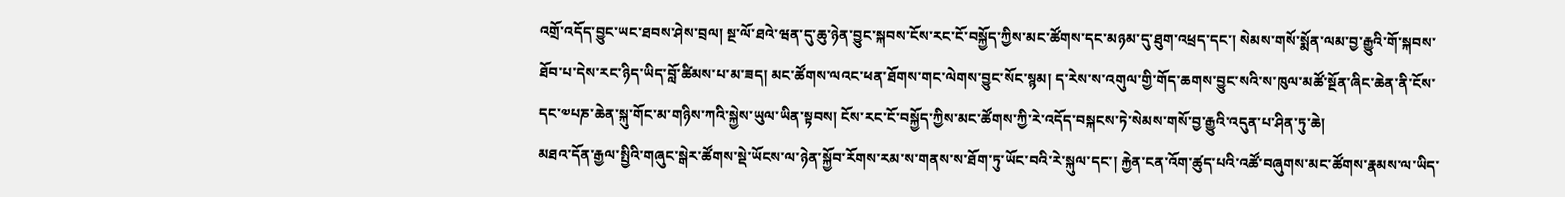འགྲོ་འདོད་བྱུང་ཡང་ཐབས་ཤེས་བྲལ། སྔ་ལོ་ཐའེ་ཝན་དུ་ཆུ་ཉེན་བྱུང་སྐབས་ངོས་རང་ངོ་བསྐྱོད་ཀྱིས་མང་ཚོགས་དང་མཉམ་དུ་ཐུག་འཕྲད་དང་། སེམས་གསོ་སྨོན་ལམ་བྱ་རྒྱུའི་གོ་སྐབས་ཐོབ་པ་དེས་རང་ཉིད་ཡིད་བློ་ཚིམས་པ་མ་ཟད། མང་ཚོགས་ལའང་ཕན་ཐོགས་གང་ལེགས་བྱུང་སོང་སྙམ། ད་རེས་ས་འགུལ་གྱི་གོད་ཆགས་བྱུང་སའི་ས་ཁུལ་མཚོ་སྔོན་ཞིང་ཆེན་ནི་ངོས་དང་༧པཎ་ཆེན་སྐུ་གོང་མ་གཉིས་ཀའི་སྐྱེས་ཡུལ་ཡིན་སྟབས། ངོས་རང་ངོ་བསྐྱོད་ཀྱིས་མང་ཚོགས་ཀྱི་རེ་འདོད་བསྐངས་ཏེ་སེམས་གསོ་བྱ་རྒྱུའི་འདུན་པ་ཤིན་ཏུ་ཆེ།
མཐའ་དོན་རྒྱལ་སྤྱིའི་གཞུང་སྒེར་ཚོགས་སྡེ་ཡོངས་ལ་ཉེན་སྐྱོབ་རོགས་རམ་ས་གནས་ས་ཐོག་ཏུ་ཡོང་བའི་རེ་སྐུལ་དང་། རྐྱེན་ངན་འོག་ཚུད་པའི་འཚོ་བཞུགས་མང་ཚོགས་རྣམས་ལ་ཡིད་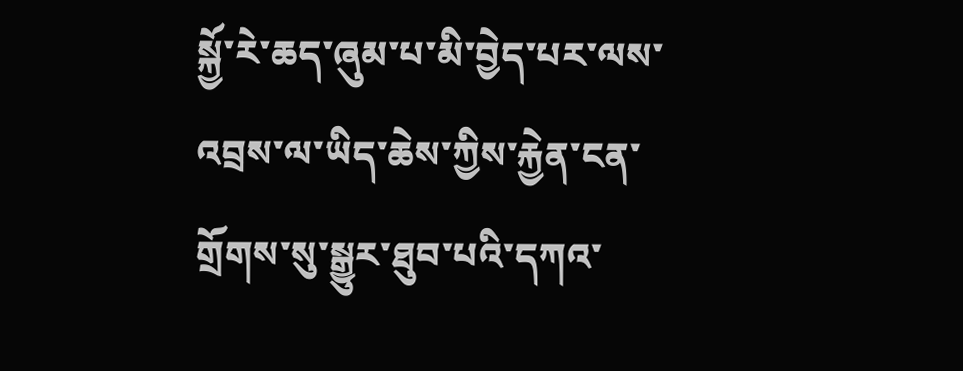སྐྱོ་རེ་ཆད་ཞུམ་པ་མི་བྱེད་པར་ལས་འབྲས་ལ་ཡིད་ཆེས་ཀྱིས་རྐྱེན་ངན་གྲོགས་སུ་སྒྱུར་ཐུབ་པའི་དཀའ་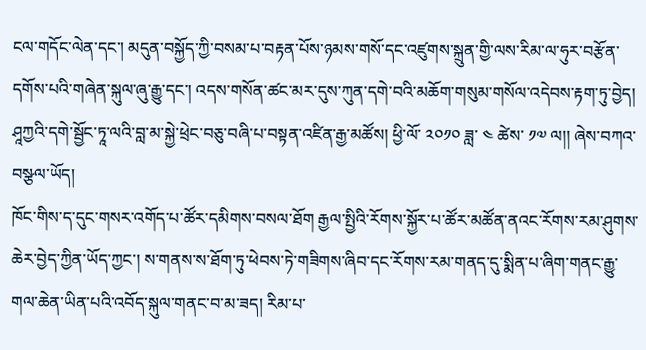ངལ་གདོང་ལེན་དང་། མདུན་བསྐྱོད་ཀྱི་བསམ་པ་བརྟན་པོས་ཉམས་གསོ་དང་འཛུགས་སྐྲུན་གྱི་ལས་རིམ་ལ་ཧུར་བརྩོན་དགོས་པའི་གཞེན་སྐུལ་ཞུ་རྒྱུ་དང་། འདས་གསོན་ཚང་མར་དུས་ཀུན་དགེ་བའི་མཆོག་གསུམ་གསོལ་འདེབས་རྟག་ཏུ་བྱེད། ཤཱཀྱའི་དགེ་སྦྱོང་ཏཱ་ལའི་བླ་མ་སྐྱེ་ཕྲེང་བཅུ་བཞི་པ་བསྟན་འཛིན་རྒྱ་མཚོས། ཕྱི་ལོ་ ༢༠༡༠ ཟླ་ ༤ ཚེས་ ༡༧ ལ།། ཞེས་བཀའ་བསྩལ་ཡོད།
ཁོང་གིས་ད་དུང་གསར་འགོད་པ་ཚོར་དམིགས་བསལ་ཐོག རྒྱལ་སྤྱིའི་རོགས་སྐྱོར་པ་ཚོར་མཚོན་ནའང་རོགས་རམ་ཤུགས་ཆེར་བྱེད་ཀྱིན་ཡོད་ཀྱང་། ས་གནས་ས་ཐོག་ཏུ་ཕེབས་ཏེ་གཟིགས་ཞིབ་དང་རོགས་རམ་གནད་དུ་སྨིན་པ་ཞིག་གནང་རྒྱུ་གལ་ཆེན་ཡིན་པའི་འབོད་སྐུལ་གནང་བ་མ་ཟད། རིམ་པ་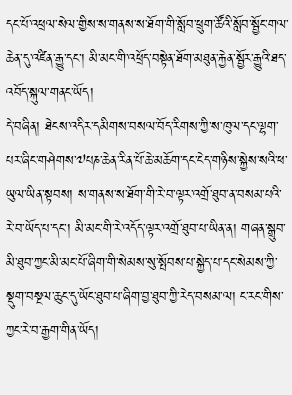དང་པོ་འཕྲལ་སེལ་གྱིས་ས་གནས་ས་ཐོག་གི་སློབ་ཕྲུག་ཚོའི་སློབ་སྦྱོང་གལ་ཆེན་དུ་འཛིན་རྒྱུ་དང་། མི་མང་གི་འཕྲོད་བསྟེན་ཐོག་མཐུན་རྐྱེན་སྦྱོར་རྒྱུའི་ཐད་འབོད་སྐུལ་གནང་ཡོད།
དེ་བཞིན། ཐེངས་འདིར་དམིགས་བསལ་བོད་རིགས་ཀྱི་ས་ཁུལ་དང་ལྷག་པར་ཞིང་གཤེགས་༧པཎ་ཆེན་རིན་པོ་ཆེ་མཆོག་དང་ངེད་གཉིས་སྐྱེས་སའི་ཕ་ཡུལ་ཡིན་སྟབས། ས་གནས་ས་ཐོག་གི་རེ་བ་ལྟར་འགྲོ་ཐུབ་ན་བསམ་པའི་རེ་བ་ཡོད་པ་དང་། མི་མང་གི་རེ་འདོད་ལྟར་འགྲོ་ཐུབ་པ་ཡིན་ན། གཞན་སྒྲུབ་མི་ཐུབ་ཀྱང་མི་མང་པོ་ཞིག་གི་སེམས་སུ་སྤོབས་པ་སྐྱེད་པ་དང་སེམས་ཀྱི་སྡུག་བསྔལ་ཆུང་དུ་ཡོང་ཐུབ་པ་ཞིག་བྱ་ཐུབ་ཀྱི་རེད་བསམ་ལ། ང་རང་གིས་ཀྱང་རེ་བ་རྒྱག་གིན་ཡོད།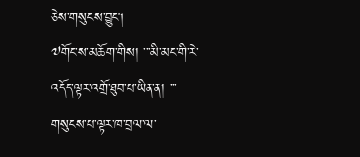ཅེས་གསུངས་བྱུང།
༧གོང་ས་མཆོག་གིས། ་་་མི་མང་གི་རེ་འདོད་ལྟར་འགྲོ་ཐུབ་པ་ཡིན་ན། ་་་གསུངས་པ་ལྟར་ཁ་བྲལ་ལ་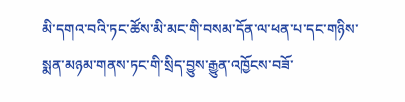མི་དགའ་བའི་ཏང་ཚོས་མི་མང་གི་བསམ་དོན་ལ་ཕན་པ་དང་གཉིས་སྨན་མཉམ་གནས་ཏང་གི་སྲིད་བྱུས་རྒྱུན་འཁྱོངས་བཟོ་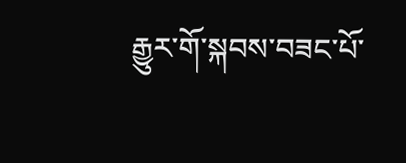རྒྱུར་གོ་སྐབས་བཟང་པོ་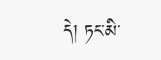དེ། ཏང་མི་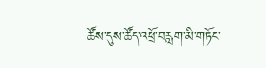ཚོས་དུས་ཚོད་འཕྲོ་བརླག་མི་གཏོང་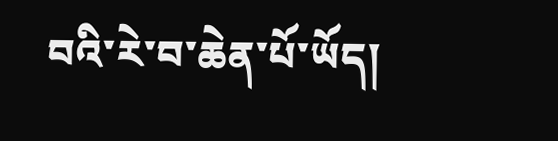བའི་རེ་བ་ཆེན་པོ་ཡོད།